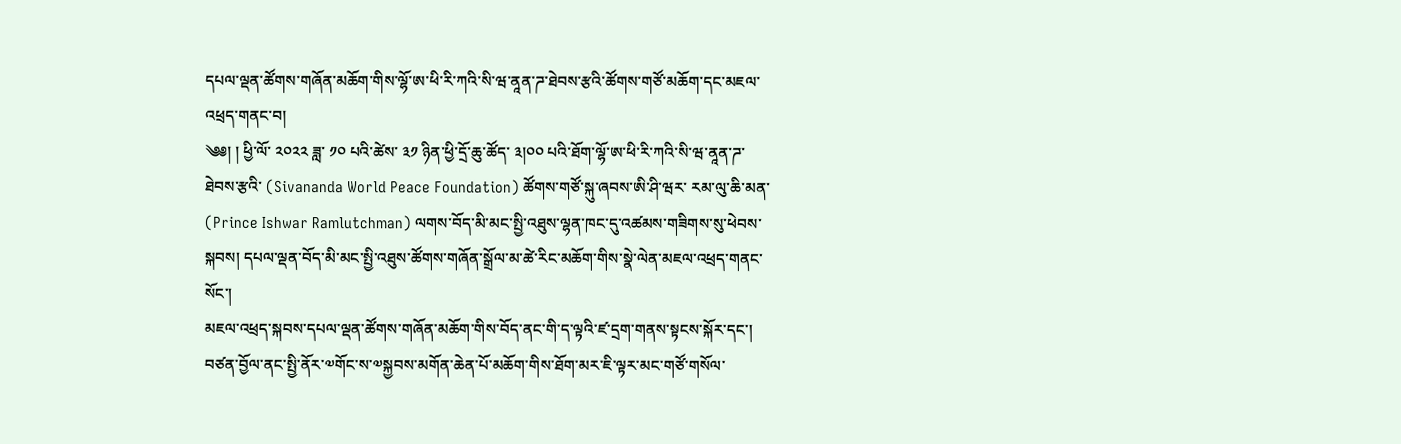དཔལ་ལྡན་ཚོགས་གཞོན་མཆོག་གིས་ལྷོ་ཨ་ཕི་རི་ཀའི་སི་ཝ་ནཱན་ཌ་ཐེབས་རྩའི་ཚོགས་གཙོ་མཆོག་དང་མཇལ་འཕྲད་གནང་བ།
༄༅། ། ཕྱི་ལོ་ ༢༠༢༢ ཟླ་ ༡༠ པའི་ཚེས་ ༣༡ ཉིན་ཕྱི་དྲོ་ཆུ་ཚོད་ ༣།༠༠ པའི་ཐོག་ལྷོ་ཨ་ཕི་རི་ཀའི་སི་ཝ་ནཱན་ཌ་ཐེབས་རྩའི་ (Sivananda World Peace Foundation) ཚོགས་གཙོ་སྐུ་ཞབས་ཨི་ཤི་ཝར་ རམ་ལུ་ཆི་མན་ (Prince Ishwar Ramlutchman) ལགས་བོད་མི་མང་སྤྱི་འཐུས་ལྷན་ཁང་དུ་འཚམས་གཟིགས་སུ་ཕེབས་སྐབས། དཔལ་ལྡན་བོད་མི་མང་སྤྱི་འཐུས་ཚོགས་གཞོན་སྒྲོལ་མ་ཚེ་རིང་མཆོག་གིས་སྣེ་ལེན་མཇལ་འཕྲད་གནང་སོང་།
མཇལ་འཕྲད་སྐབས་དཔལ་ལྡན་ཚོགས་གཞོན་མཆོག་གིས་བོད་ནང་གི་ད་ལྟའི་ཛ་དྲག་གནས་སྟངས་སྐོར་དང་། བཙན་བྱོལ་ནང་སྤྱི་ནོར་༧གོང་ས་༧སྐྱབས་མགོན་ཆེན་པོ་མཆོག་གིས་ཐོག་མར་ཇི་ལྟར་མང་གཙོ་གསོལ་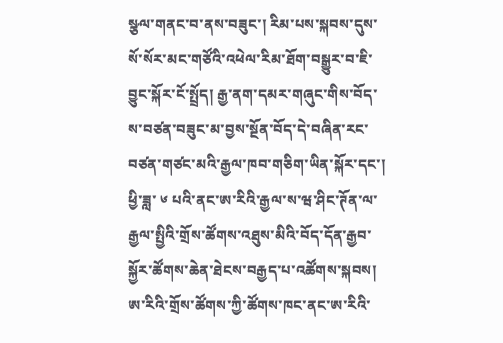སྩལ་གནང་བ་ནས་བཟུང་། རིམ་པས་སྐབས་དུས་སོ་སོར་མང་གཙོའི་འཕེལ་རིམ་ཐོག་བསྒྱུར་བ་ཇི་བྱུང་སྐོར་ངོ་སྤྲོད། རྒྱ་ནག་དམར་གཞུང་གིས་བོད་ས་བཙན་བཟུང་མ་བྱས་སྔོན་བོད་དེ་བཞིན་རང་བཙན་གཙང་མའི་རྒྱལ་ཁབ་གཅིག་ཡིན་སྐོར་དང་། ཕྱི་ཟླ་ ༦ པའི་ནང་ཨ་རིའི་རྒྱལ་ས་ཝ་ཤིང་ཊོན་ལ་རྒྱལ་སྤྱིའི་གྲོས་ཚོགས་འཐུས་མིའི་བོད་དོན་རྒྱབ་སྐྱོར་ཚོགས་ཆེན་ཐེངས་བརྒྱད་པ་འཚོགས་སྐབས། ཨ་རིའི་གྲོས་ཚོགས་ཀྱི་ཚོགས་ཁང་ནང་ཨ་རིའི་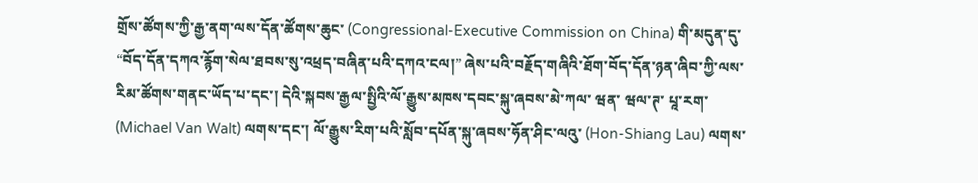གྲོས་ཚོགས་ཀྱི་རྒྱ་ནག་ལས་དོན་ཚོགས་ཆུང་ (Congressional-Executive Commission on China) གི་མདུན་དུ་ “བོད་དོན་དཀའ་རྙོག་སེལ་ཐབས་སུ་འཕྲད་བཞིན་པའི་དཀའ་ངལ།” ཞེས་པའི་བརྗོད་གཞིའི་ཐོག་བོད་དོན་ཉན་ཞིབ་ཀྱི་ལས་རིམ་ཚོགས་གནང་ཡོད་པ་དང་། དེའི་སྐབས་རྒྱལ་སྤྱིའི་ལོ་རྒྱུས་མཁས་དབང་སྐུ་ཞབས་མེ་ཀལ་ ཝན་ ཝལ་ཊ་ པཱ་རག་ (Michael Van Walt) ལགས་དང་། ལོ་རྒྱུས་རིག་པའི་སློབ་དཔོན་སྐུ་ཞབས་ཧོན་ཤིང་ལའུ་ (Hon-Shiang Lau) ལགས་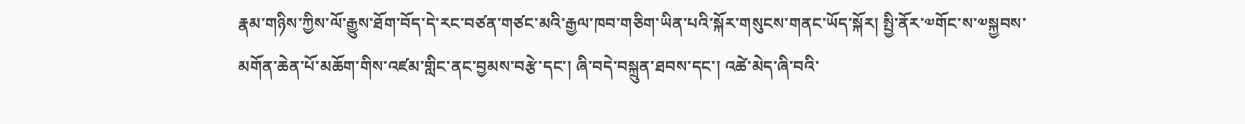རྣམ་གཉིས་ཀྱིས་ལོ་རྒྱུས་ཐོག་བོད་དེ་རང་བཙན་གཙང་མའི་རྒྱལ་ཁབ་གཅིག་ཡིན་པའི་སྐོར་གསུངས་གནང་ཡོད་སྐོར། སྤྱི་ནོར་༧གོང་ས་༧སྐྱབས་མགོན་ཆེན་པོ་མཆོག་གིས་འཛམ་གླིང་ནང་བྱམས་བརྩེ་དང་། ཞི་བདེ་བསྐྲུན་ཐབས་དང་། འཚེ་མེད་ཞི་བའི་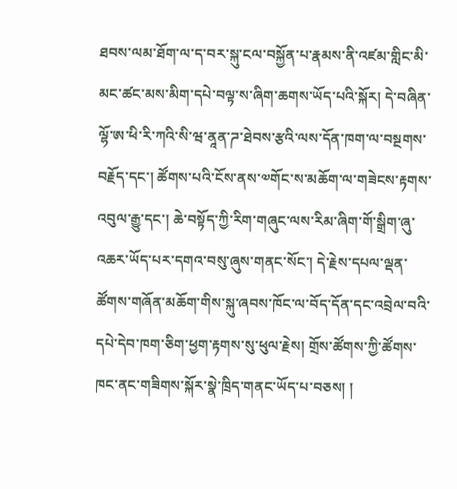ཐབས་ལམ་ཐོག་ལ་ད་བར་སྐུ་ངལ་བསྐྱོན་པ་རྣམས་ནི་འཛམ་གླིང་མི་མང་ཚང་མས་མིག་དཔེ་བལྟ་ས་ཞིག་ཆགས་ཡོད་པའི་སྐོར། དེ་བཞིན་ལྷོ་ཨ་ཕི་རི་ཀའི་སི་ཝ་ནཱན་ཌ་ཐེབས་རྩའི་ལས་དོན་ཁག་ལ་བསྔགས་བརྗོད་དང་། ཚོགས་པའི་ངོས་ནས་༧གོང་ས་མཆོག་ལ་གཟེངས་རྟགས་འབུལ་རྒྱུ་དང་། ཆེ་བསྟོད་ཀྱི་རིག་གཞུང་ལས་རིམ་ཞིག་གོ་སྒྲིག་ཞུ་འཆར་ཡོད་པར་དགའ་བསུ་ཞུས་གནང་སོང་། དེ་རྗེས་དཔལ་ལྡན་ཚོགས་གཞོན་མཆོག་གིས་སྐུ་ཞབས་ཁོང་ལ་བོད་དོན་དང་འབྲེལ་བའི་དཔེ་དེབ་ཁག་ཅིག་ཕྱག་རྟགས་སུ་ཕུལ་རྗེས། གྲོས་ཚོགས་ཀྱི་ཚོགས་ཁང་ནང་གཟིགས་སྐོར་སྣེ་ཁྲིད་གནང་ཡོད་པ་བཅས། །